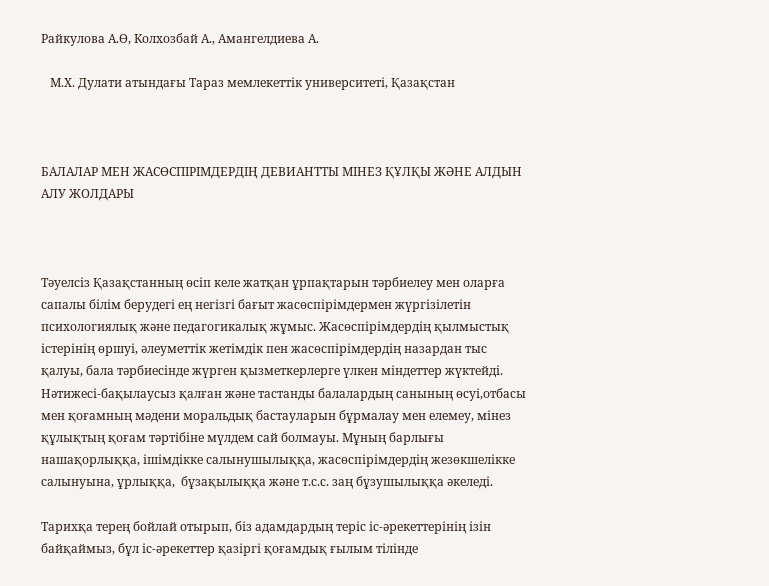Райкулова А.Ө, Колхозбай А., Амангелдиева А.

   М.Х. Дулати атындағы Тараз мемлекеттік университеті, Қазақстан



БАЛАЛАР МЕН ЖАСӨСПІРІМДЕРДІҢ ДЕВИАНТТЫ МІНЕЗ ҚҰЛҚЫ ЖӘНЕ АЛДЫН АЛУ ЖОЛДАРЫ



Тәуелсіз Қазақстанның өсіп келе жатқан ұрпақтарын тәрбиелеу мен оларға сапалы білім берудегі ең негізгі бағыт жасөспірімдермен жүргізілетін психологиялық және педагогикалық жұмыс. Жасөспірімдердің қылмыстық істерінің өршуі, әлеуметтік жетімдік пен жасөспірімдердің назардан тыс қалуы, бала тәрбиесінде жүрген қызметкерлерге үлкен міндеттер жүктейді. Нәтижесі-бақылаусыз қалған және тастанды балалардың санының өсуі,отбасы мен қоғамның мәдени моральдық бастауларын бұрмалау мен елемеу, мінез құлықтың қоғам тәртібіне мүлдем сай болмауы. Мұның барлығы нашақорлыққа, ішімдікке салынушылыққа, жасөспірімдердің жезөкшелікке салынуына, ұрлыққа,  бұзақылыққа және т.с.с. заң бұзушылыққа әкеледі.

Тарихқа терең бойлай отырып, біз адамдардың теріс іс-әрекеттерінің ізін байқаймыз, бұл іс-әрекеттер қазіргі қоғамдық ғылым тілінде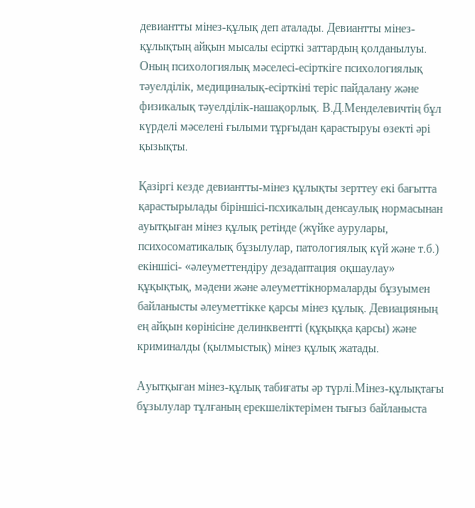девиантты мінез-құлық деп аталады. Девиантты мінез-құлықтың айқын мысалы есірткі заттардың қолданылуы. Оның психологиялық мәселесі-есірткіге психологиялық тәуелділік, медициналық-есірткіні теріс пайдалану және физикалық тәуелділік-нашақорлық. В.Д.Менделевичтің бұл күрделі мәселені ғылыми тұрғыдан қарастыруы өзекті әрі қызықты.

Қазіргі кезде девиантты-мінез құлықты зерттеу екі бағытта қарастырылады біріншісі-псхикалың денсаулық нормасынан ауытқыған мінез құлық ретінде (жүйке аурулары, психосоматикалық бұзылулар, патологиялық күй және т.б.) екіншісі- «әлеуметтендіру дезадаптация оқшаулау» құқықтық, мәдени және әлеуметтікнормаларды бұзуымен байланысты әлеуметтікке қарсы мінез құлық. Девиацияның ең айқын көрінісіне делинквентті (құқыққа қарсы) және криминалды (қылмыстық) мінез құлық жатады.

Ауытқыған мінез-құлық табиғаты әр түрлі.Мінез-құлықтағы бұзылулар тұлғаның ерекшеліктерімен тығыз байланыста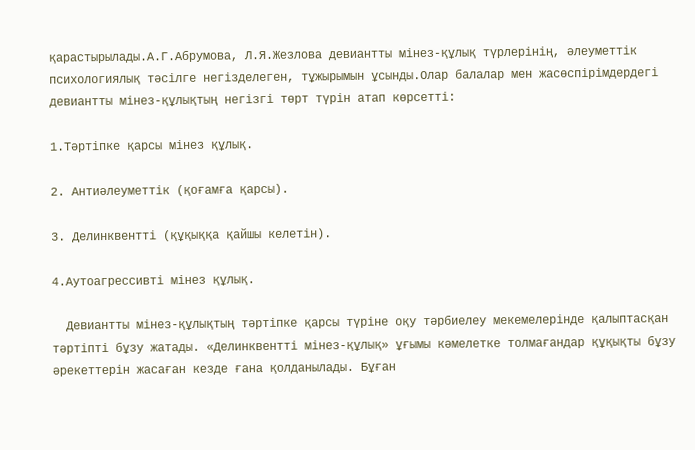қарастырылады.А.Г.Абрумова, Л.Я.Жезлова девиантты мінез-құлық түрлерінің, әлеуметтік психологиялық тәсілге негізделеген, тұжырымын ұсынды.Олар балалар мен жасөспірімдердегі девиантты мінез-құлықтың негізгі төрт түрін атап көрсетті:

1.Тәртіпке қарсы мінез құлық.

2. Антиәлеуметтік (қоғамға қарсы).

3. Делинквентті (құқыққа қайшы келетін).

4.Аутоагрессивті мінез құлық.

  Девиантты мінез-құлықтың тәртіпке қарсы түріне оқу тәрбиелеу мекемелерінде қалыптасқан тәртіпті бұзу жатады. «Делинквентті мінез-құлық» ұғымы кәмелетке толмағандар құқықты бұзу әрекеттерін жасаған кезде ғана қолданылады. Бұған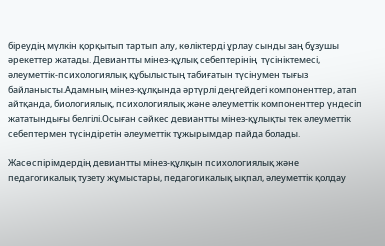біреудің мүлкін қорқытып тартып алу, көліктерді ұрлау сынды заң бұзушы әрекеттер жатады. Девиантты мінез-құлық себептерінің  түсініктемесі, әлеуметтік-психологиялық құбылыстың табиғатын түсінумен тығыз байланысты.Адамның мінез-құлқында әртүрлі деңгейдегі компоненттер, атап айтқанда, биологиялық, психологиялық және әлеуметтік компоненттер үндесіп жататындығы белгілі.Осыған сәйкес девиантты мінез-құлықты тек әлеуметтік себептермен түсіндіретін әлеуметтік тұжырымдар пайда болады.

Жасөспірімдердің девиантты мінез-құлқын психологиялық және педагогикалық тузету жұмыстары, педагогикалық ықпал, әлеуметтік қолдау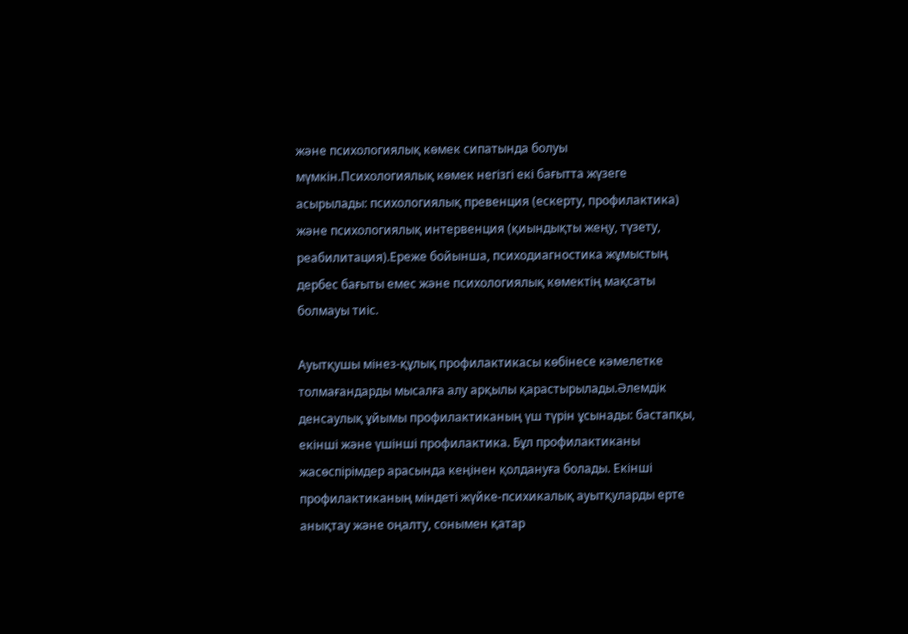және психологиялық көмек сипатында болуы мүмкін.Психологиялық көмек негізгі екі бағытта жүзеге асырылады: психологиялық превенция (ескерту, профилактика) және психологиялық интервенция (қиындықты жеңу, түзету, реабилитация).Ереже бойынша, психодиагностика жұмыстың дербес бағыты емес және психологиялық көмектің мақсаты болмауы тиіс.

Ауытқушы мінез-құлық профилактикасы көбінесе кәмелетке толмағандарды мысалға алу арқылы қарастырылады.Әлемдік денсаулық ұйымы профилактиканың үш түрін ұсынады: бастапқы, екінші және үшінші профилактика. Бұл профилактиканы жасөспірімдер арасында кеңінен қолдануға болады. Екінші профилактиканың міндеті жүйке-психикалық ауытқуларды ерте анықтау және оңалту, сонымен қатар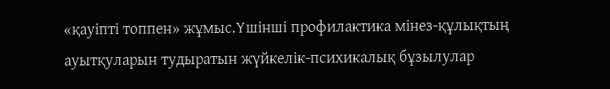«қауіпті топпен» жұмыс.Үшінші профилактика мінез-құлықтың ауытқуларын тудыратын жүйкелік-психикалық бұзылулар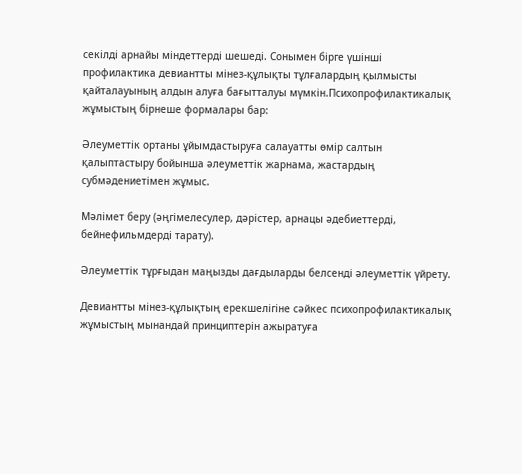секілді арнайы міндеттерді шешеді. Сонымен бірге үшінші профилактика девиантты мінез-құлықты тұлғалардың қылмысты қайталауының алдын алуға бағытталуы мүмкін.Психопрофилактикалық жұмыстың бірнеше формалары бар:

Әлеуметтік ортаны ұйымдастыруға салауатты өмір салтын қалыптастыру бойынша әлеуметтік жарнама, жастардың субмәдениетімен жұмыс.

Мәлімет беру (әңгімелесулер, дәрістер, арнацы әдебиеттерді, бейнефильмдерді тарату).

Әлеуметтік тұрғыдан маңызды дағдыларды белсенді әлеуметтік үйрету.

Девиантты мінез-құлықтың ерекшелігіне сәйкес психопрофилактикалық жұмыстың мынандай принциптерін ажыратуға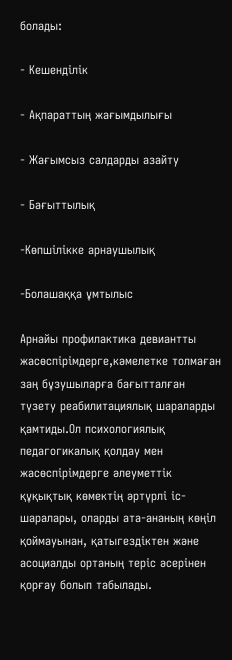болады:

- Кешенділік

- Ақпараттың жағымдылығы

- Жағымсыз салдарды азайту

- Бағыттылық

-Көпшілікке арнаушылық

-Болашаққа ұмтылыс

Арнайы профилактика девиантты жасөспірімдерге,кәмелетке толмаған заң бұзушыларға бағытталған түзету реабилитациялық шараларды қамтиды.Ол психологиялық педагогикалық қолдау мен жасөспірімдерге әлеуметтік құқықтық көмектің әртүрлі іс-шаралары, оларды ата-ананың көңіл қоймауынан, қатыгездіктен және асоциалды ортаның теріс әсерінен қорғау болып табылады.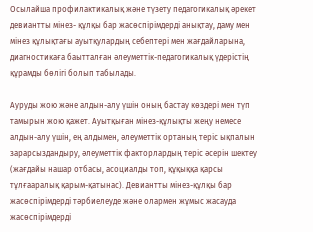Осылайша профилактикалық және түзету педагогикалық әрекет девиантты мінез- құлқы бар жасөспірімдерді анықтау, даму мен мінез құлықтағы ауытқулардың себептері мен жағдайларына, диагностикаға баытталған әлеуметтік-педагогикалық үдерістің құрамды бөлігі болып табылады.

Ауруды жою және алдын-алу үшін оның бастау көздері мен түп тамырын жою қажет. Ауытқыған мінез-құлықты жеңу немесе алдын-алу үшін, ең алдымен, әлеуметтік ортаның теріс ықпалын зарарсыздандыру, әлеуметтік факторлардың теріс әсерін шектеу (жағдайы нашар отбасы, асоциалды топ, құқыққа қарсы тұлғааралық қарым-қатынас). Девиантты мінез-құлқы бар жасөспірімдерді тәрбиелеуде және олармен жұмыс жасауда жасөспірімдерді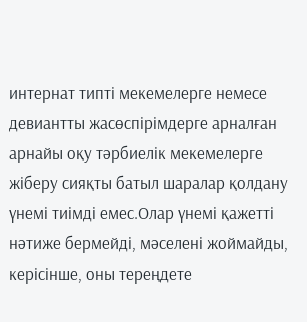интернат типті мекемелерге немесе девиантты жасөспірімдерге арналған арнайы оқу тәрбиелік мекемелерге жіберу сияқты батыл шаралар қолдану үнемі тиімді емес.Олар үнемі қажетті нәтиже бермейді, мәселені жоймайды, керісінше, оны тереңдете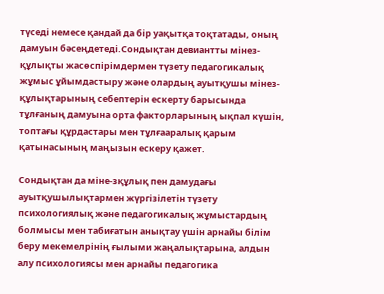түседі немесе қандай да бір уақытқа тоқтатады, оның дамуын бәсеңдетеді.Сондықтан девиантты мінез-құлықты жасөспірімдермен түзету педагогикалық жұмыс ұйымдастыру және олардың ауытқушы мінез-құлықтарының себептерін ескерту барысында тұлғаның дамуына орта факторларының ықпал күшін, топтағы құрдастары мен тұлғааралық қарым қатынасының маңызын ескеру қажет.

Сондықтан да міне-зқұлық пен дамудағы ауытқушылықтармен жүргізілетін түзету психологиялық және педагогикалық жұмыстардың болмысы мен табиғатын анықтау үшін арнайы білім беру мекемелрінің ғылыми жаңалықтарына, алдын алу психологиясы мен арнайы педагогика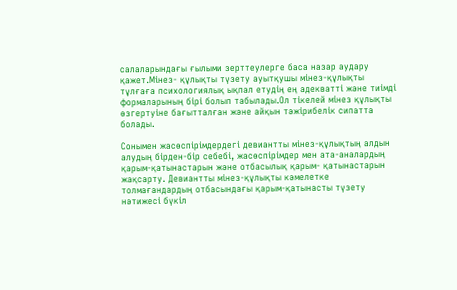салаларындағы ғылыми зерттеулерге баса назар аудару қажет.Мінез- құлықты түзету ауытқушы мінез-құлықты тұлғаға психологиялық ықпал етудің ең адекватті және тиімді формаларының бірі болып табылады.Ол тікелей мінез құлықты өзгертуіне бағытталған және айқын тәжірибелік сипатта болады.

Сонымен жасөспірімдердегі девиантты мінез-құлықтың алдын алудың бірден-бір себебі, жасөспірімдер мен ата-аналардың қарым-қатынастарын және отбасылық қарым- қатынастарын жақсарту. Девиантты мінез-құлықты кәмелетке толмағандардың отбасындағы қарым-қатынасты түзету нәтижесі бүкіл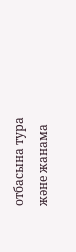отбасына тура және жанама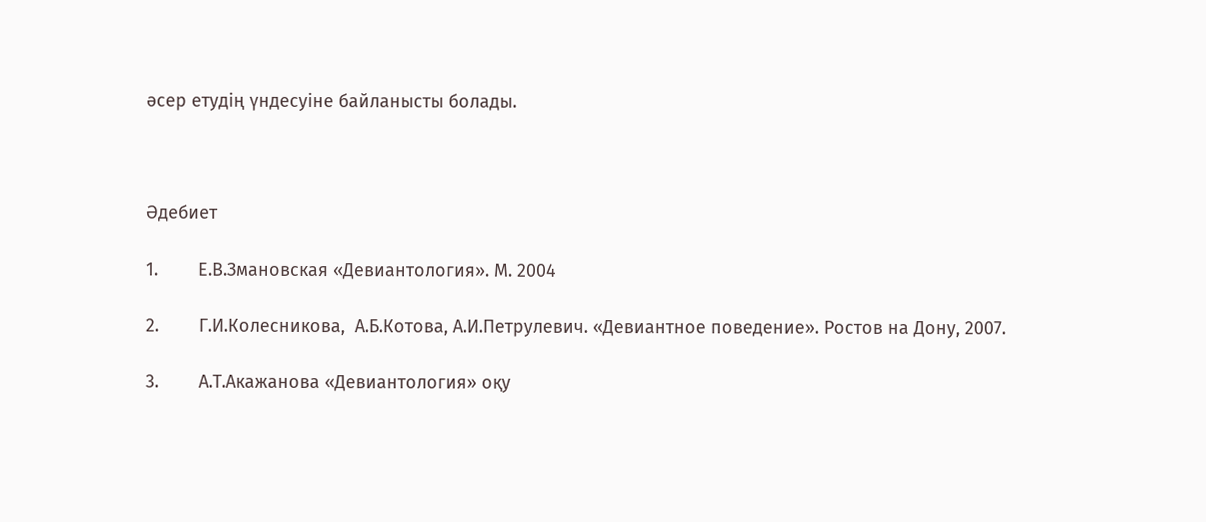әсер етудің үндесуіне байланысты болады.



Әдебиет

1.        Е.В.Змановская «Девиантология». М. 2004

2.        Г.И.Колесникова,  А.Б.Котова, А.И.Петрулевич. «Девиантное поведение». Ростов на Дону, 2007.

3.        А.Т.Акажанова «Девиантология» оқу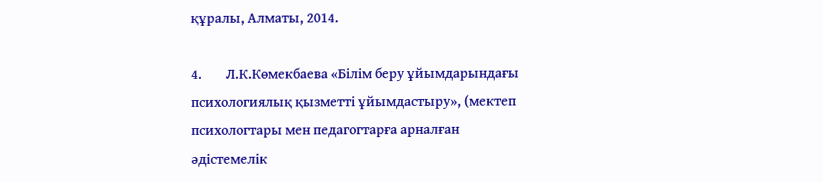құралы, Алматы, 2014.

4.        Л.К.Көмекбаева «Білім беру ұйымдарындағы психологиялық қызметті ұйымдастыру», (мектеп психологтары мен педагогтарға арналған әдістемелік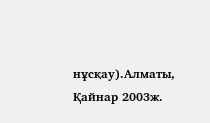нұсқау).Алматы, Қайнар 2003ж.